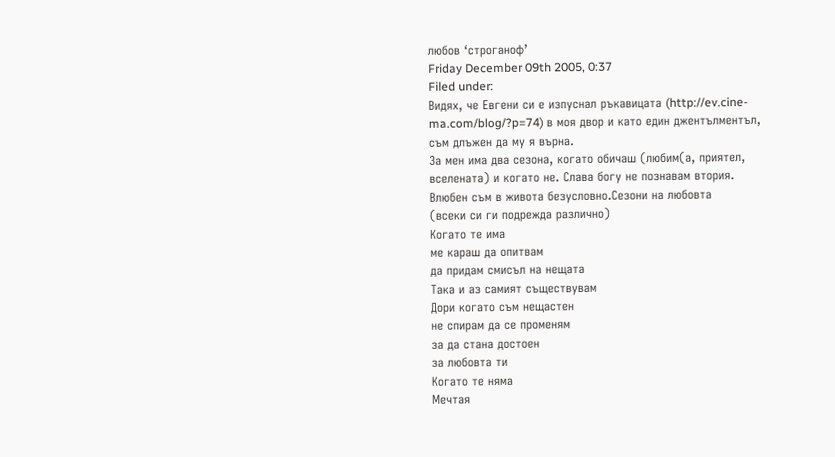любов ‘строганоф’
Friday December 09th 2005, 0:37
Filed under:
Видях, че Евгени си е изпуснал ръкавицата (http://ev.cine-ma.com/blog/?p=74) в моя двор и като един джентълментъл, съм длъжен да му я върна.
За мен има два сезона, когато обичаш (любим(а, приятел, вселената) и когато не. Слава богу не познавам втория. Влюбен съм в живота безусловно.Сезони на любовта
(всеки си ги подрежда различно)
Когато те има
ме караш да опитвам
да придам смисъл на нещата
Така и аз самият съществувам
Дори когато съм нещастен
не спирам да се променям
за да стана достоен
за любовта ти
Когато те няма
Мечтая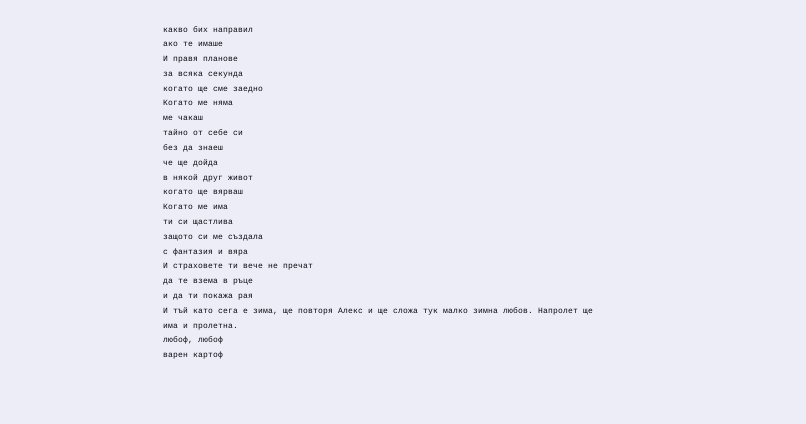какво бих направил
ако те имаше
И правя планове
за всяка секунда
когато ще сме заедно
Когато ме няма
ме чакаш
тайно от себе си
без да знаеш
че ще дойда
в някой друг живот
когато ще вярваш
Когато ме има
ти си щастлива
защото си ме създала
с фантазия и вяра
И страховете ти вече не пречат
да те взема в ръце
и да ти покажа рая
И тъй като сега е зима, ще повторя Алекс и ще сложа тук малко зимна любов. Напролет ще има и пролетна.
любоф, любоф
варен картоф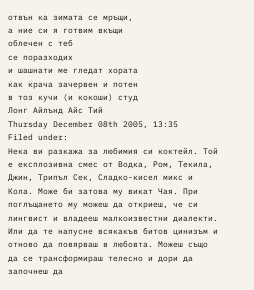отвън ка зимата се мръщи,
а ние си я готвим вкъщи
облечен с теб
се поразходих
и шашнати ме гледат хората
как крача зачервен и потен
в тоз кучи (и кокоши) студ
Лонг Айлънд Айс Тий
Thursday December 08th 2005, 13:35
Filed under:
Нека ви разкажа за любимия си коктейл. Той е експлозивна смес от Водка, Ром, Текила, Джин, Трипъл Сек, Сладко-кисел микс и Кола. Може би затова му викат Чая. При поглъщането му можеш да откриеш, че си лингвист и владееш малкoизвестни диалекти. Или да те напусне всякакъв битов цинизъм и отново да повярваш в любовта. Можеш също да се трансформираш телесно и дори да започнеш да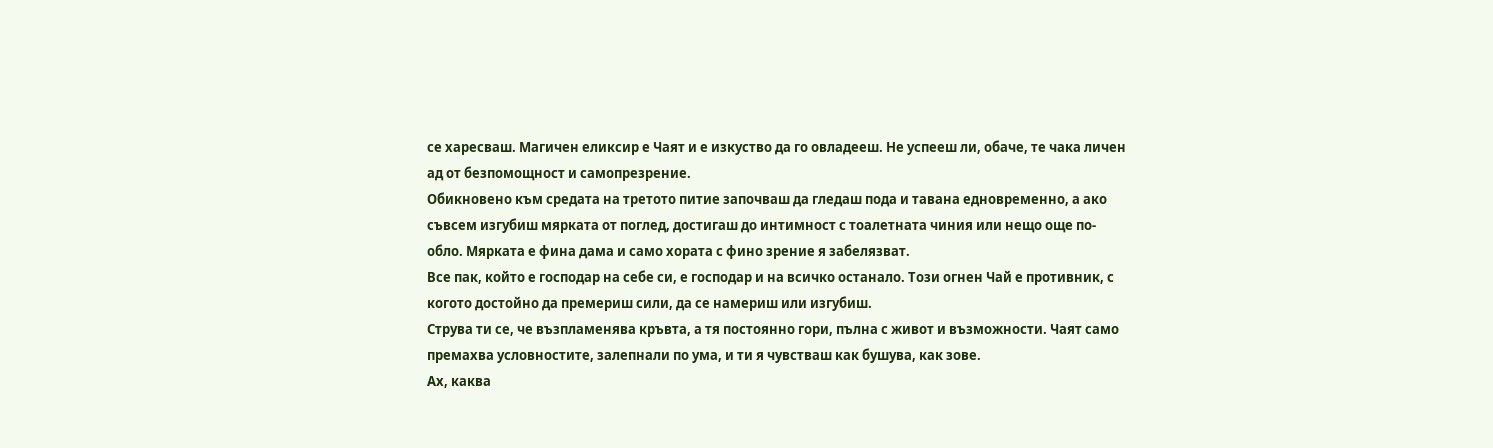се харесваш. Магичен еликсир е Чаят и е изкуство да го овладееш. Не успееш ли, обаче, те чака личен ад от безпомощност и самопрезрение.
Обикновено към средата на третото питие започваш да гледаш пода и тавана едновременно, а ако съвсем изгубиш мярката от поглед, достигаш до интимност с тоалетната чиния или нещо още по-обло. Мярката е фина дама и само хората с фино зрение я забелязват.
Все пак, който е господар на себе си, е господар и на всичко останало. Този огнен Чай е противник, с когото достойно да премериш сили, да се намериш или изгубиш.
Струва ти се, че възпламенява кръвта, а тя постоянно гори, пълна с живот и възможности. Чаят само премахва условностите, залепнали по ума, и ти я чувстваш как бушува, как зове.
Ах, каква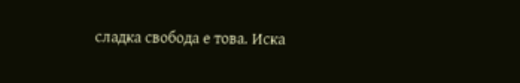сладка свобода е това. Иска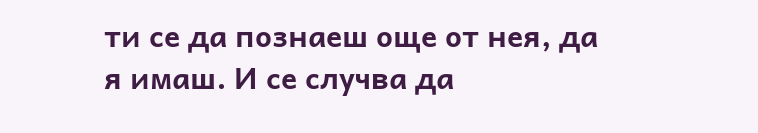ти се да познаеш още от нея, да я имаш. И се случва да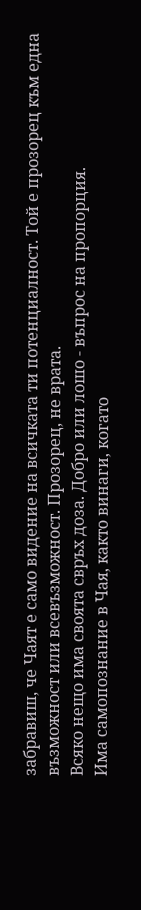забравиш, че Чаят е само видение на всичката ти потенциалност. Той е прозорец към една възможност или всевъзможност. Прозорец, не врата.
Всяко нещо има своята свръх доза. Добро или лошо - въпрос на пропорция.
Има самопознание в Чая, както винаги, когато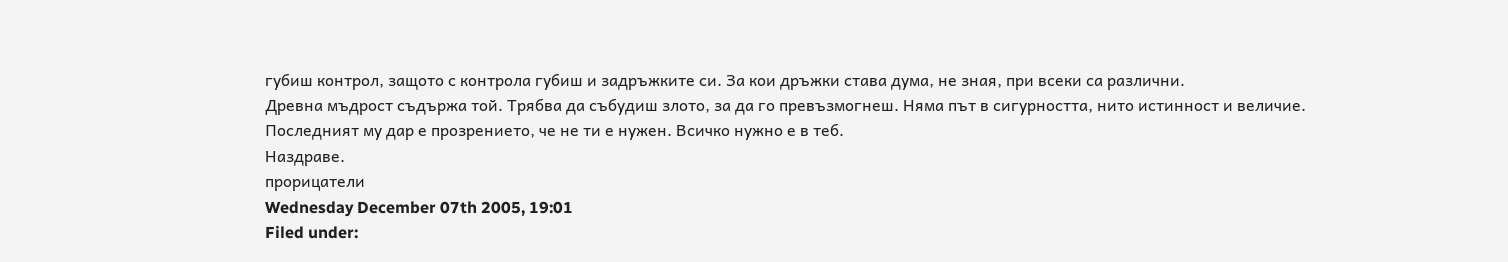губиш контрол, защото с контрола губиш и задръжките си. За кои дръжки става дума, не зная, при всеки са различни.
Древна мъдрост съдържа той. Трябва да събудиш злото, за да го превъзмогнеш. Няма път в сигурността, нито истинност и величие.
Последният му дар е прозрението, че не ти е нужен. Всичко нужно е в теб.
Наздраве.
прорицатели
Wednesday December 07th 2005, 19:01
Filed under: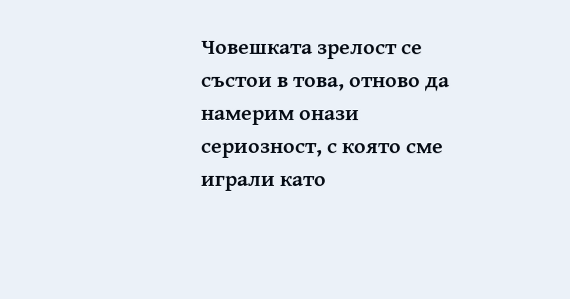Човешката зрелост се състои в това, отново да намерим онази сериозност, с която сме играли като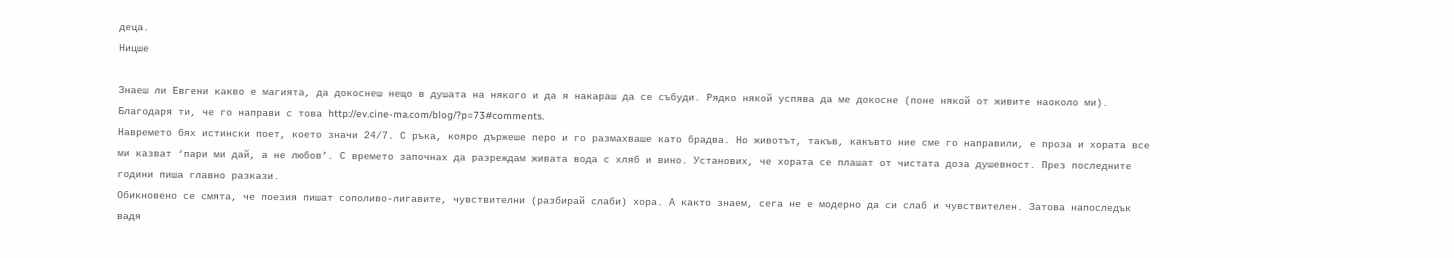деца.
Ницше

Знаеш ли Евгени какво е магията, да докоснеш нещо в душата на някого и да я накараш да се събуди. Рядко някой успява да ме докосне (поне някой от живите наоколо ми). Благодаря ти, че го направи с това http://ev.cine-ma.com/blog/?p=73#comments.
Навремето бях истински поет, което значи 24/7. С ръка, кояро държеше перо и го размахваше като брадва. Но животът, такъв, какъвто ние сме го направили, е проза и хората все ми казват ‘пари ми дай, а не любов’. С времето започнах да разреждам живата вода с хляб и вино. Установих, че хората се плашат от чистата доза душевност. През последните години пиша главно разкази.
Обикновено се смята, че поезия пишат сополиво-лигавите, чувствителни (разбирай слаби) хора. А както знаем, сега не е модерно да си слаб и чувствителен. Затова напоследък вадя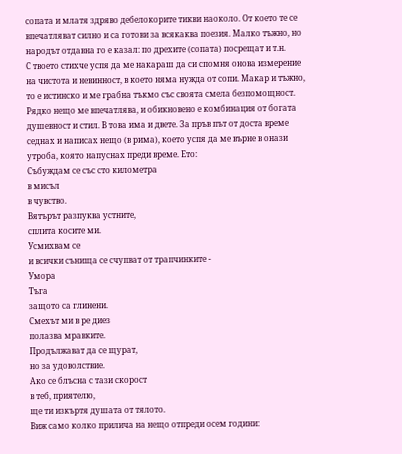сопата и млатя здряво дебелокорите тикви наоколо. От което те се впечатляват силно и са готови за всякаква поезия. Малко тъжно, но народът отдавна го е казал: по дрехите (сопата) посрещат и т.н.
С твоето стихче успя да ме накараш да си спомня онова измерение на чистота и невинност, в което няма нужда от сопи. Макар и тъжно, то е истинско и ме грабна тъкмо със своята смела безпомощност. Рядко нещо ме впечатлява, и обикновено е комбинация от богата душевност и стил. В това има и двете. За пръв път от доста време седнах и написах нещо (в рима), което успя да ме върне в онази утроба, която напуснах преди време. Ето:
Събуждам се със сто километра
в мисъл
в чувство.
Вятърът разпуква устните,
сплита косите ми.
Усмихвам се
и всички сънища се счупват от трапчинките -
Умора
Тъга
защото са глинени.
Смехът ми в ре диез
полазва мравките.
Продължават да се щурат,
но за удоволствие.
Ако се блъсна с тази скорост
в теб, приятелю,
ще ти изкъртя душата от тялото.
Виж само колко прилича на нещо отпреди осем години: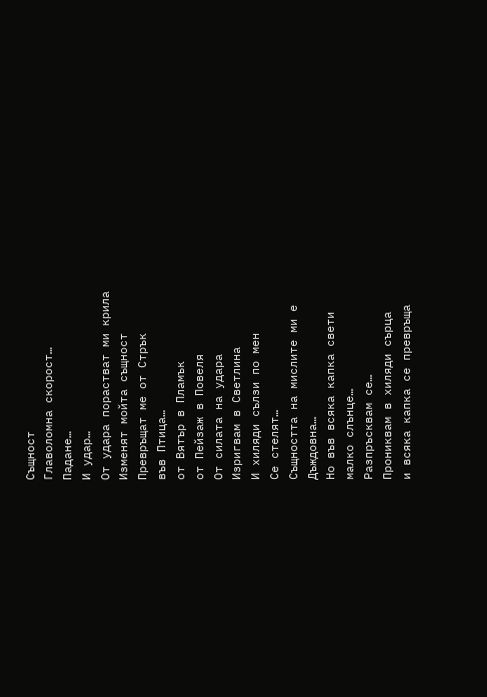Същност
Главоломна скорост…
Падане…
И удар…
От удара порастват ми крила
Изменят мойта същност
Превръщат ме от Стрък
във Птица…
от Вятър в Пламък
от Пейзаж в Повеля
От силата на удара
Изригвам в Светлина
И хиляди сълзи по мен
Се стелят…
Същността на мислите ми е
Дъждовна…
Но във всяка капка свети
малко слънце…
Разпръсквам се…
Прониквам в хиляди сърца
и всяка капка се превръща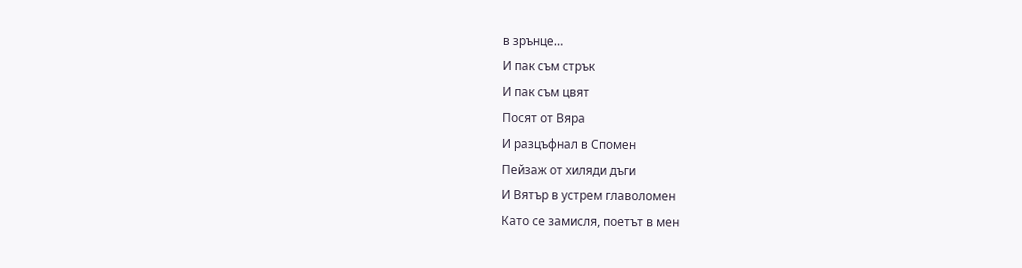в зрънце…
И пак съм стрък
И пак съм цвят
Посят от Вяра
И разцъфнал в Спомен
Пейзаж от хиляди дъги
И Вятър в устрем главоломен
Като се замисля, поетът в мен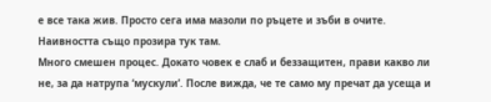е все така жив. Просто сега има мазоли по ръцете и зъби в очите. Наивността също прозира тук там.
Много смешен процес. Докато човек е слаб и беззащитен, прави какво ли не, за да натрупа ‘мускули’. После вижда, че те само му пречат да усеща и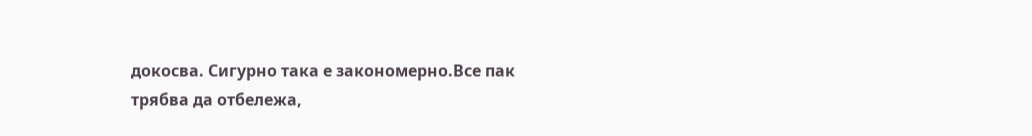докосва. Сигурно така е закономерно.Все пак трябва да отбележа,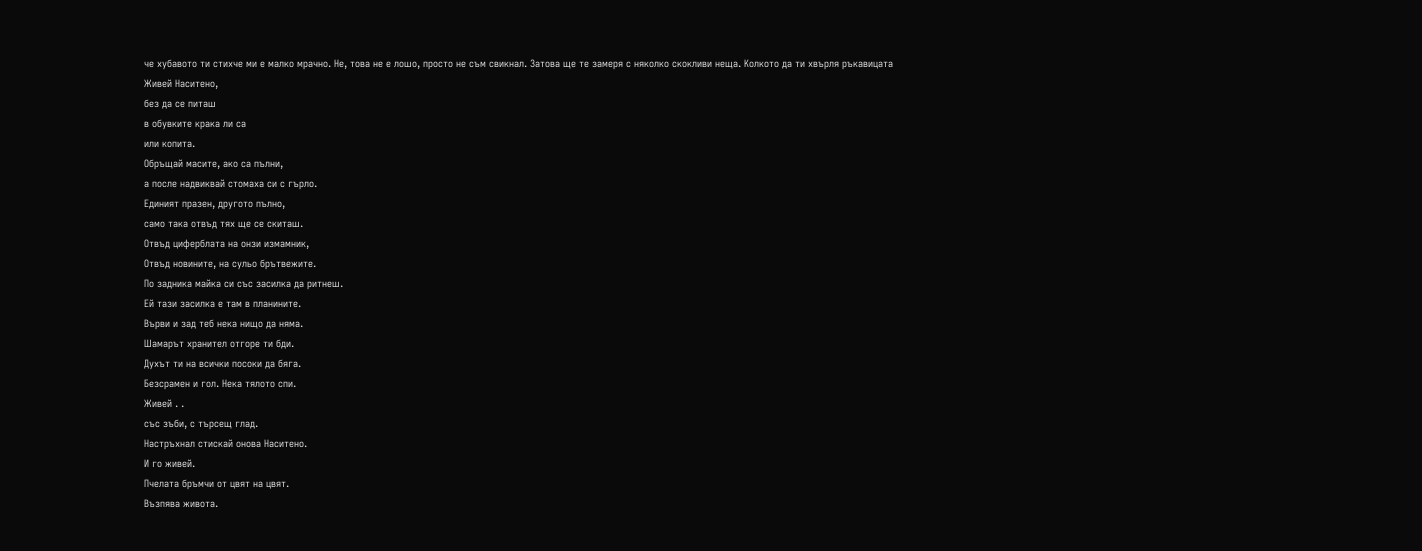че хубавото ти стихче ми е малко мрачно. Не, това не е лошо, просто не съм свикнал. Затова ще те замеря с няколко скокливи неща. Колкото да ти хвърля ръкавицата
Живей Наситено,
без да се питаш
в обувките крака ли са
или копита.
Обръщай масите, ако са пълни,
а после надвиквай стомаха си с гърло.
Единият празен, другото пълно,
само така отвъд тях ще се скиташ.
Отвъд циферблата на онзи измамник,
Отвъд новините, на сульо брътвежите.
По задника майка си със засилка да ритнеш.
Ей тази засилка е там в планините.
Върви и зад теб нека нищо да няма.
Шамарът хранител отгоре ти бди.
Духът ти на всички посоки да бяга.
Безсрамен и гол. Нека тялото спи.
Живей . .
със зъби, с търсещ глад.
Настръхнал стискай онова Наситено.
И го живей.
Пчелата бръмчи от цвят на цвят.
Възпява живота.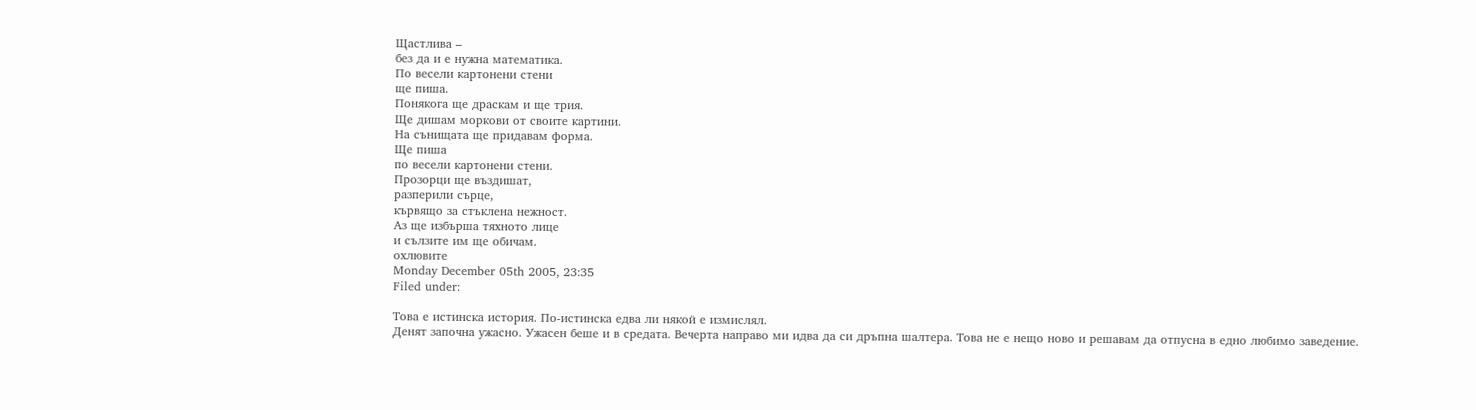Щастлива –
без да и е нужна математика.
По весели картонени стени
ще пиша.
Понякога ще драскам и ще трия.
Ще дишам моркови от своите картини.
На сънищата ще придавам форма.
Ще пиша
по весели картонени стени.
Прозорци ще въздишат,
разперили сърце,
кървящо за стъклена нежност.
Аз ще избърша тяхното лице
и сълзите им ще обичам.
охлювите
Monday December 05th 2005, 23:35
Filed under:

Това е истинска история. По-истинска едва ли някой е измислял.
Денят започна ужасно. Ужасен беше и в средата. Вечерта направо ми идва да си дръпна шалтера. Това не е нещо ново и решавам да отпусна в едно любимо заведение.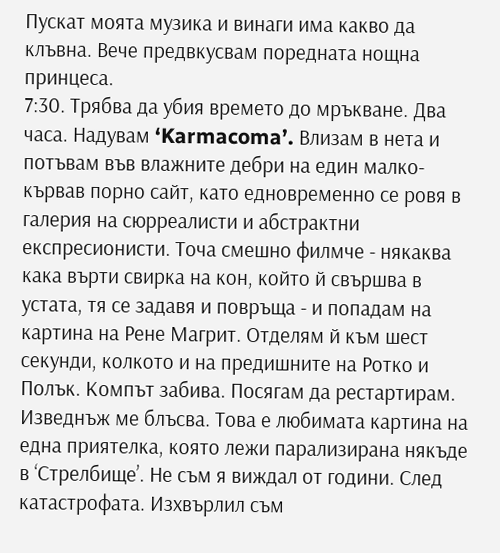Пускат моята музика и винаги има какво да клъвна. Вече предвкусвам поредната нощна принцеса.
7:30. Трябва да убия времето до мръкване. Два часа. Надувам ‘Karmacoma’. Влизам в нета и потъвам във влажните дебри на един малко-кървав порно сайт, като едновременно се ровя в галерия на сюрреалисти и абстрактни експресионисти. Точа смешно филмче - някаква кака върти свирка на кон, който й свършва в устата, тя се задавя и повръща - и попадам на картина на Рене Магрит. Отделям й към шест секунди, колкото и на предишните на Ротко и Полък. Компът забива. Посягам да рестартирам. Изведнъж ме блъсва. Това е любимата картина на една приятелка, която лежи парализирана някъде в ‘Стрелбище’. Не съм я виждал от години. След катастрофата. Изхвърлил съм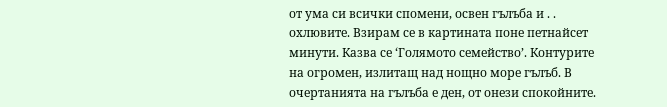от ума си всички спомени, освен гълъба и . . охлювите. Взирам се в картината поне петнайсет минути. Казва се ‘Голямото семейство’. Контурите на огромен, излитащ над нощно море гълъб. В очертанията на гълъба е ден, от онези спокойните.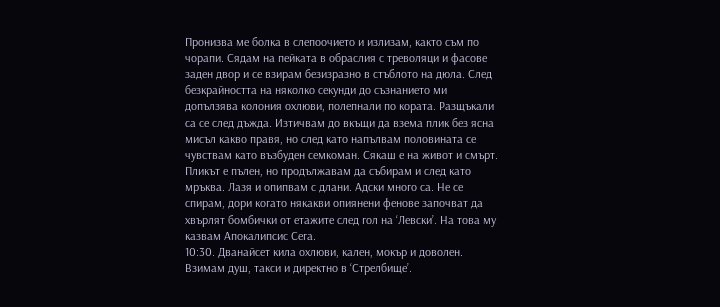Пронизва ме болка в слепоочието и излизам, както съм по чорапи. Сядам на пейката в обраслия с треволяци и фасове заден двор и се взирам безизразно в стъблото на дюла. След безкрайността на няколко секунди до съзнанието ми допълзява колония охлюви, полепнали по кората. Разщъкали са се след дъжда. Изтичвам до вкъщи да взема плик без ясна мисъл какво правя, но след като напълвам половината се чувствам като възбуден семкоман. Сякаш е на живот и смърт.
Пликът е пълен, но продължавам да събирам и след като мръква. Лазя и опипвам с длани. Адски много са. Не се спирам, дори когато някакви опиянени фенове започват да хвърлят бомбички от етажите след гол на ‘Левски’. На това му казвам Апокалипсис Сега.
10:30. Дванайсет кила охлюви, кален, мокър и доволен. Взимам душ, такси и директно в ‘Стрелбище’.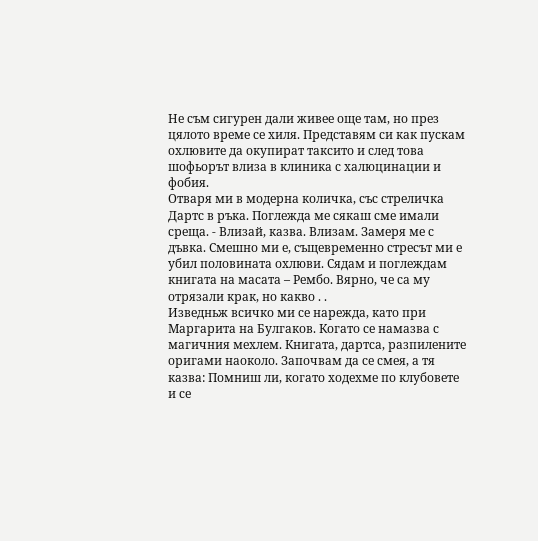Не съм сигурен дали живее още там, но през цялото време се хиля. Представям си как пускам охлювите да окупират таксито и след това шофьорът влиза в клиника с халюцинации и фобия.
Отваря ми в модерна количка, със стреличка Дартс в ръка. Поглежда ме сякаш сме имали среща. - Влизай, казва. Влизам. Замеря ме с дъвка. Смешно ми е, същевременно стресът ми е убил половината охлюви. Сядам и поглеждам книгата на масата – Рембо. Вярно, че са му отрязали крак, но какво . .
Изведньж всичко ми се нарежда, като при Маргарита на Булгаков. Когато се намазва с магичния мехлем. Книгата, дартса, разпилените оригами наоколо. Започвам да се смея, а тя казва: Помниш ли, когато ходехме по клубовете и се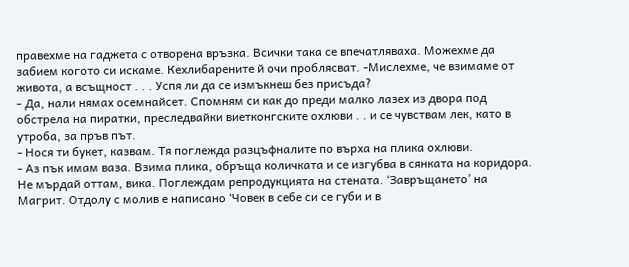правехме на гаджета с отворена връзка. Всички така се впечатляваха. Можехме да забием когото си искаме. Кехлибарените й очи проблясват. -Мислехме, че взимаме от живота, а всъщност . . . Успя ли да се измъкнеш без присъда?
- Да, нали нямах осемнайсет. Спомням си как до преди малко лазех из двора под обстрела на пиратки, преследвайки виетконгските охлюви . . и се чувствам лек, като в утроба, за пръв път.
- Нося ти букет, казвам. Тя поглежда разцъфналите по върха на плика охлюви.
- Аз пък имам ваза. Взима плика, обръща количката и се изгубва в сянката на коридора. Не мърдай оттам, вика. Поглеждам репродукцията на стената. ‘Завръщането’ на Магрит. Отдолу с молив е написано ‘Човек в себе си се губи и в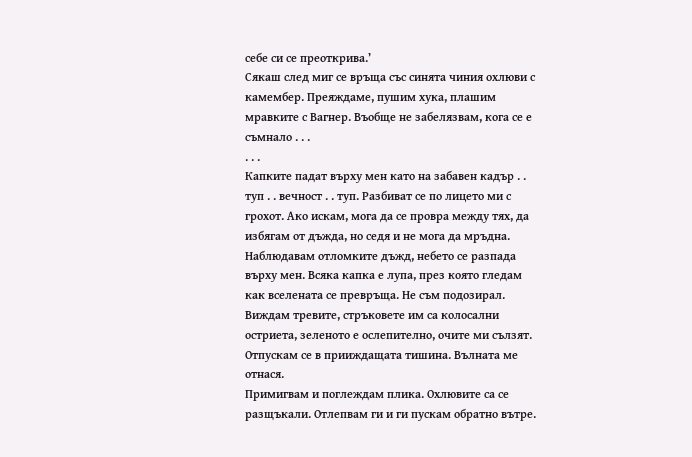себе си се преоткрива.’
Сякаш след миг се връща със синята чиния охлюви с камембер. Преяждаме, пушим хука, плашим мравките с Вагнер. Въобще не забелязвам, кога се е съмнало . . .
. . .
Капките падат върху мен като на забавен кадър . . туп . . вечност . . туп. Разбиват се по лицето ми с грохот. Ако искам, мога да се провра между тях, да избягам от дъжда, но седя и не мога да мръдна. Наблюдавам отломките дъжд, небето се разпада върху мен. Всяка капка е лупа, през която гледам как вселената се превръща. Не съм подозирал. Виждам тревите, стръковете им са колосални остриета, зеленото е ослепително, очите ми сълзят. Отпускам се в прииждащата тишина. Вълната ме отнася.
Примигвам и поглеждам плика. Охлювите са се разщъкали. Отлепвам ги и ги пускам обратно вътре.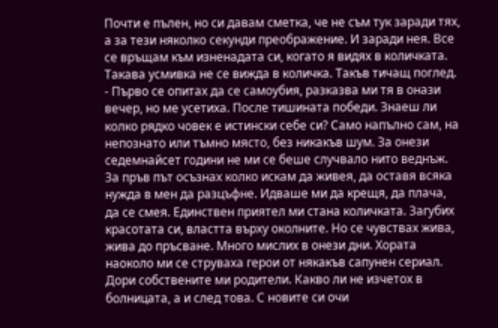Почти е пълен, но си давам сметка, че не съм тук заради тях, а за тези няколко секунди преображение. И заради нея. Все се връщам към изненадата си, когато я видях в количката. Такава усмивка не се вижда в количка. Такъв тичащ поглед.
- Първо се опитах да се самоубия, разказва ми тя в онази вечер, но ме усетиха. После тишината победи. Знаеш ли колко рядко човек е истински себе си? Само напълно сам, на непознато или тъмно място, без никакъв шум. За онези седемнайсет години не ми се беше случвало нито веднъж. За пръв път осъзнах колко искам да живея, да оставя всяка нужда в мен да разцъфне. Идваше ми да крещя, да плача, да се смея. Единствен приятел ми стана количката. Загубих красотата си, властта върху околните. Но се чувствах жива, жива до пръсване. Много мислих в онези дни. Хората наоколо ми се струваха герои от някакъв сапунен сериал. Дори собствените ми родители. Какво ли не изчетох в болницата, а и след това. С новите си очи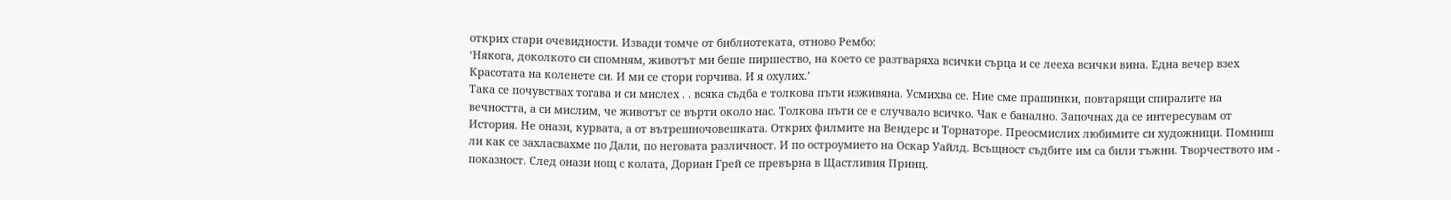открих стари очевидности. Извади томче от библиотеката, отново Рембо:
‘Някога, доколкото си спомням, животът ми беше пиршество, на което се разтваряха всички сърца и се лееха всички вина. Една вечер взех Красотата на коленете си. И ми се стори горчива. И я охулих.’
Така се почувствах тогава и си мислех . . всяка съдба е толкова пъти изживяна. Усмихва се. Ние сме прашинки, повтарящи спиралите на вечността, а си мислим, че животът се върти около нас. Толкова пъти се е случвало всичко. Чак е банално. Започнах да се интересувам от История. Не онази, курвата, а от вътрешночовешката. Открих филмите на Вендерс и Торнаторе. Преосмислих любимите си художници. Помниш ли как се захласвахме по Дали, по неговата различност. И по остроумието на Оскар Уайлд. Всъщност съдбите им са били тъжни. Творчеството им - показност. След онази нощ с колата, Дориан Грей се превърна в Щастливия Принц.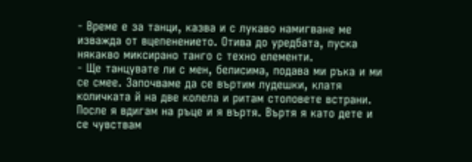- Време е за танци, казва и с лукаво намигване ме изважда от вцепенението. Отива до уредбата, пуска някакво миксирано танго с техно елементи.
- Ще танцувате ли с мен, белисима, подава ми ръка и ми се смее. Започваме да се въртим лудешки, клатя количката й на две колела и ритам столовете встрани. После я вдигам на ръце и я въртя. Въртя я като дете и се чувствам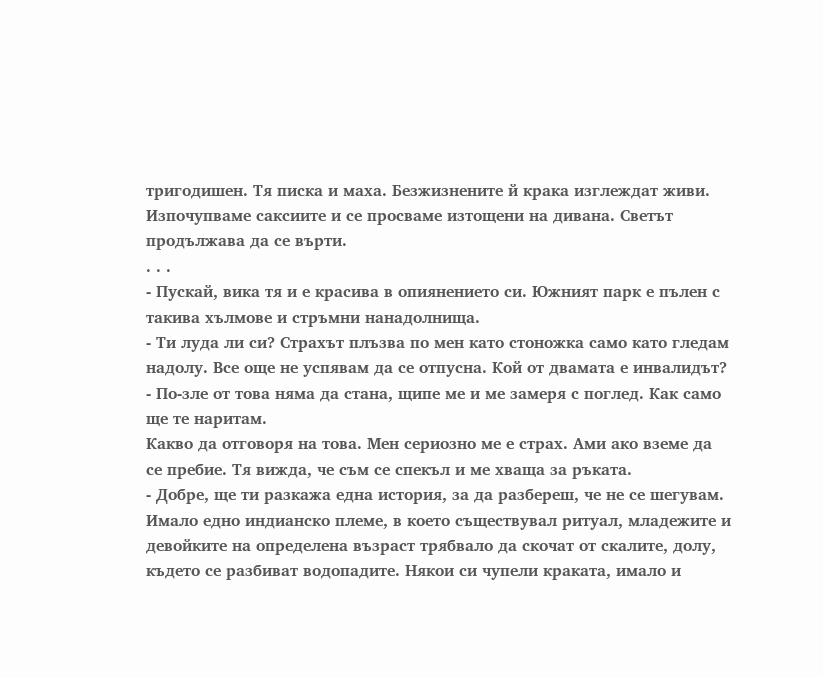тригодишен. Тя писка и маха. Безжизнените й крака изглеждат живи. Изпочупваме саксиите и се просваме изтощени на дивана. Светът продължава да се върти.
. . .
- Пускай, вика тя и е красива в опиянението си. Южният парк е пълен с такива хълмове и стръмни нанадолнища.
- Ти луда ли си? Страхът плъзва по мен като стоножка само като гледам надолу. Все още не успявам да се отпусна. Кой от двамата е инвалидът?
- По-зле от това няма да стана, щипе ме и ме замеря с поглед. Как само ще те наритам.
Какво да отговоря на това. Мен сериозно ме е страх. Ами ако вземе да се пребие. Тя вижда, че съм се спекъл и ме хваща за ръката.
- Добре, ще ти разкажа една история, за да разбереш, че не се шегувам. Имало едно индианско племе, в което съществувал ритуал, младежите и девойките на определена възраст трябвало да скочат от скалите, долу, където се разбиват водопадите. Някои си чупели краката, имало и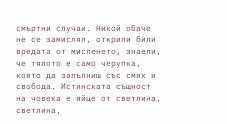смъртни случаи. Никой обаче не се замислял, открили били вредата от мисленето, знаели, че тялото е само черупка, която да запълниш със смях и свобода. Истинската същност на човека е яйце от светлина, светлина,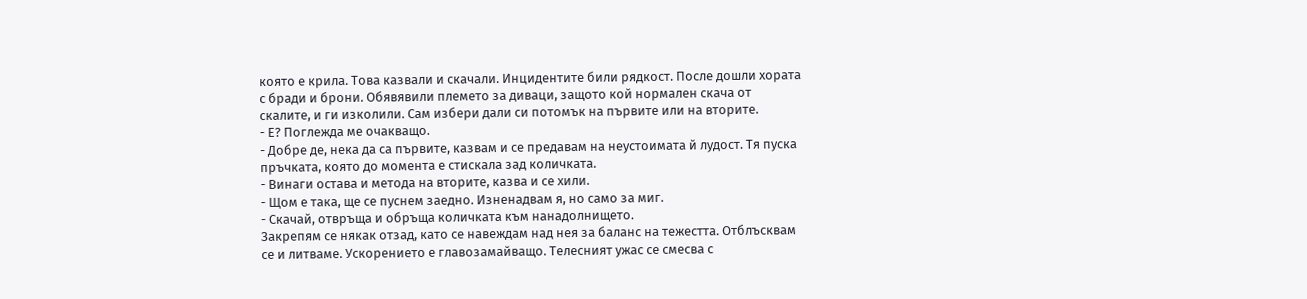която е крила. Това казвали и скачали. Инцидентите били рядкост. После дошли хората с бради и брони. Обявявили племето за диваци, защото кой нормален скача от скалите, и ги изколили. Сам избери дали си потомък на първите или на вторите.
- Е? Поглежда ме очакващо.
- Добре де, нека да са първите, казвам и се предавам на неустоимата й лудост. Тя пуска пръчката, която до момента е стискала зад количката.
- Винаги остава и метода на вторите, казва и се хили.
- Щом е така, ще се пуснем заедно. Изненадвам я, но само за миг.
- Скачай, отвръща и обръща количката към нанадолнището.
Закрепям се някак отзад, като се навеждам над нея за баланс на тежестта. Отблъсквам се и литваме. Ускорението е главозамайващо. Телесният ужас се смесва с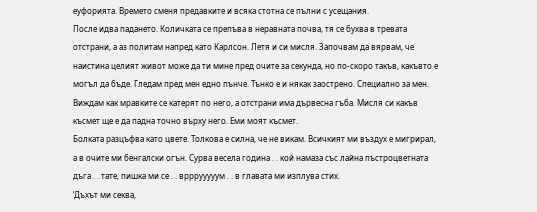еуфорията. Времето сменя предавките и всяка стотна се пълни с усещания.
После идва падането. Количката се препъва в неравната почва, тя се бухва в тревата отстрани, а аз политам напред като Карлсон. Летя и си мисля. Започвам да вярвам, че наистина целият живот може да ти мине пред очите за секунда, но по-скоро такъв, какъвто е могъл да бъде. Гледам пред мен едно пънче. Тънко е и някак заострено. Специално за мен. Виждам как мравките се катерят по него, а отстрани има дървесна гъба. Мисля си какъв късмет ще е да падна точно върху него. Еми моят късмет.
Болката разцъфва като цвете. Толкова е силна, че не викам. Всичкият ми въздух е мигрирал, а в очите ми бенгалски огън. Сурва весела година . . кой намаза със лайна пъстроцветната дъга . . тате, пишка ми се . . врррууууум . . в главата ми изплува стих.
‘Дъхът ми секва,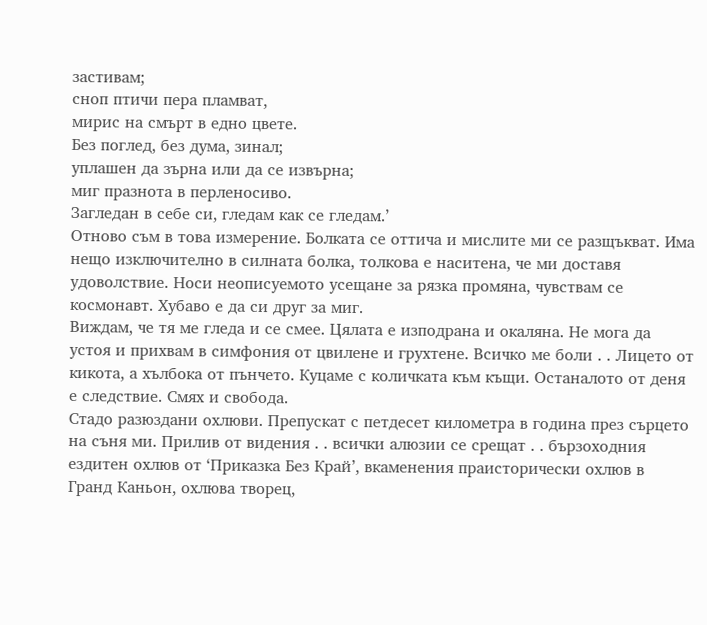застивам;
сноп птичи пера пламват,
мирис на смърт в едно цвете.
Без поглед, без дума, зинал;
уплашен да зърна или да се извърна;
миг празнота в перленосиво.
Загледан в себе си, гледам как се гледам.’
Отново съм в това измерение. Болката се оттича и мислите ми се разщъкват. Има нещо изключително в силната болка, толкова е наситена, че ми доставя удоволствие. Носи неописуемото усещане за рязка промяна, чувствам се космонавт. Хубаво е да си друг за миг.
Виждам, че тя ме гледа и се смее. Цялата е изподрана и окаляна. Не мога да устоя и прихвам в симфония от цвилене и грухтене. Всичко ме боли . . Лицето от кикота, а хълбока от пънчето. Куцаме с количката към къщи. Останалото от деня е следствие. Смях и свобода.
Стадо разюздани охлюви. Препускат с петдесет километра в година през сърцето на съня ми. Прилив от видения . . всички алюзии се срещат . . бързоходния ездитен охлюв от ‘Приказка Без Край’, вкаменения праисторически охлюв в Гранд Каньон, охлюва творец,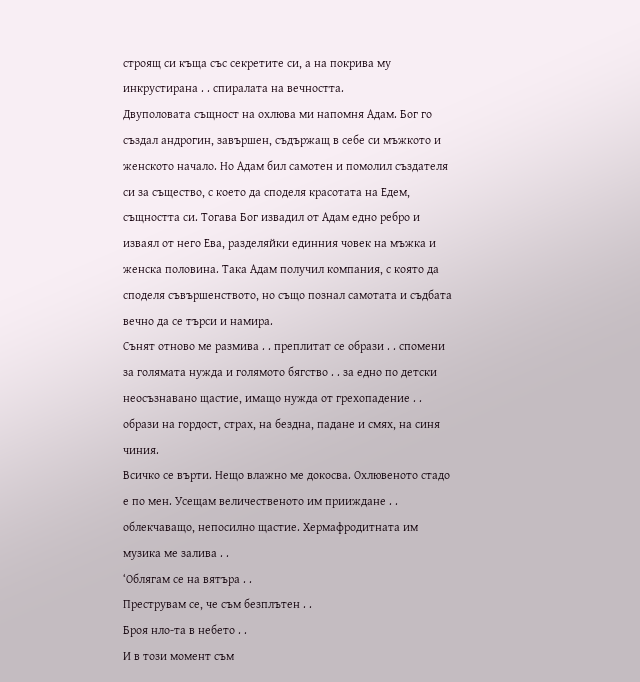строящ си къща със секретите си, а на покрива му инкрустирана . . спиралата на вечността.
Двуполовата същност на охлюва ми напомня Адам. Бог го създал андрогин, завършен, съдържащ в себе си мъжкото и женското начало. Но Адам бил самотен и помолил създателя си за същество, с което да споделя красотата на Едем, същността си. Тогава Бог извадил от Адам едно ребро и изваял от него Ева, разделяйки единния човек на мъжка и женска половина. Така Адам получил компания, с която да споделя съвършенството, но също познал самотата и съдбата вечно да се търси и намира.
Сънят отново ме размива . . преплитат се образи . . спомени за голямата нужда и голямото бягство . . за едно по детски неосъзнавано щастие, имащо нужда от грехопадение . . образи на гордост, страх, на бездна, падане и смях, на синя чиния.
Всичко се върти. Нещо влажно ме докосва. Охлювеното стадо е по мен. Усещам величественото им прииждане . . облекчаващо, непосилно щастие. Хермафродитната им музика ме залива . .
‘Облягам се на вятъра . .
Преструвам се, че съм безплътен . .
Броя нло-та в небето . .
И в този момент съм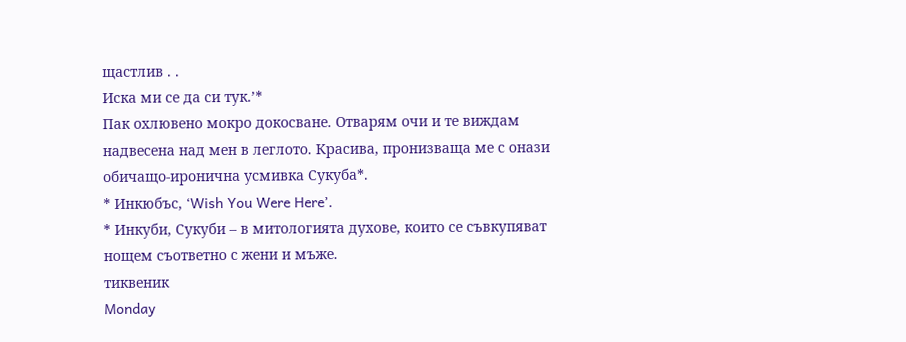щастлив . .
Иска ми се да си тук.’*
Пак охлювено мокро докосване. Отварям очи и те виждам надвесена над мен в леглото. Красива, пронизваща ме с онази обичащо-иронична усмивка Сукуба*.
* Инкюбъс, ‘Wish You Were Here’.
* Инкуби, Сукуби – в митологията духове, които се съвкупяват нощем съответно с жени и мъже.
тиквеник
Monday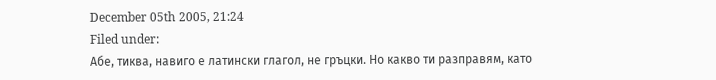December 05th 2005, 21:24
Filed under:
Абе, тиква, навиго е латински глагол, не гръцки. Но какво ти разправям, като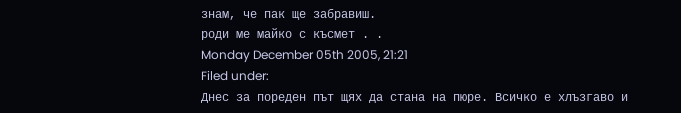знам, че пак ще забравиш.
роди ме майко с късмет . .
Monday December 05th 2005, 21:21
Filed under:
Днес за пореден път щях да стана на пюре. Всичко е хлъзгаво и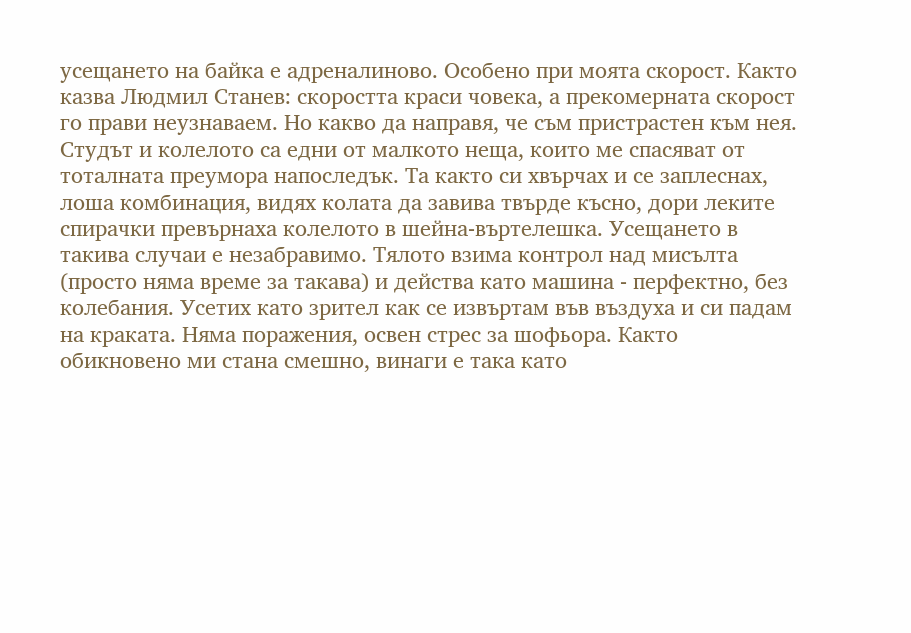усещането на байка е адреналиново. Особено при моята скорост. Както казва Людмил Станев: скоростта краси човека, а прекомерната скорост го прави неузнаваем. Но какво да направя, че съм пристрастен към нея. Студът и колелото са едни от малкото неща, които ме спасяват от тоталната преумора напоследък. Та както си хвърчах и се заплеснах, лоша комбинация, видях колата да завива твърде късно, дори леките спирачки превърнаха колелото в шейна-въртелешка. Усещането в такива случаи е незабравимо. Тялото взима контрол над мисълта (просто няма време за такава) и действа като машина - перфектно, без колебания. Усетих като зрител как се извъртам във въздуха и си падам на краката. Няма поражения, освен стрес за шофьора. Както обикновено ми стана смешно, винаги е така като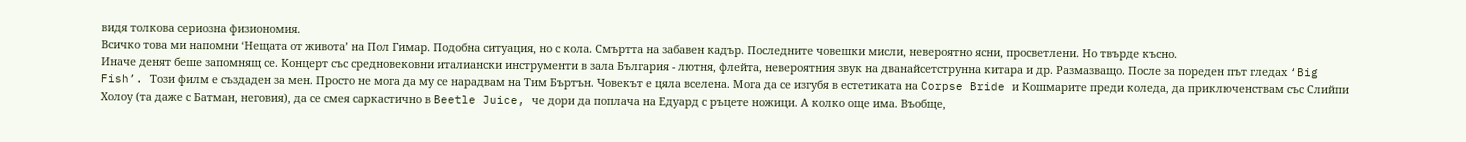видя толкова сериозна физиономия.
Всичко това ми напомни ‘Нещата от живота’ на Пол Гимар. Подобна ситуация, но с кола. Смъртта на забавен кадър. Последните човешки мисли, невероятно ясни, просветлени. Но твърде късно.
Иначе денят беше запомнящ се. Концерт със средновековни италиански инструменти в зала България - лютня, флейта, невероятния звук на дванайсетструнна китара и др. Размазващо. После за пореден път гледах ‘Big Fish’. Този филм е създаден за мен. Просто не мога да му се нарадвам на Тим Бъртън. Човекът е цяла вселена. Мога да се изгубя в естетиката на Corpse Bride и Кошмарите преди коледа, да приключенствам със Слийпи Холоу (та даже с Батман, неговия), да се смея саркастично в Beetle Juice, че дори да поплача на Едуард с ръцете ножици. А колко още има. Въобще,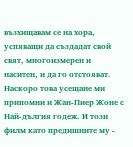възхищавам се на хора, успяващи да създадат свой свят, многоизмерен и наситен, и да го отстояват. Наскоро това усещане ми припомни и Жан-Пиер Жоне с Най-дългия годеж. И този филм като предишните му -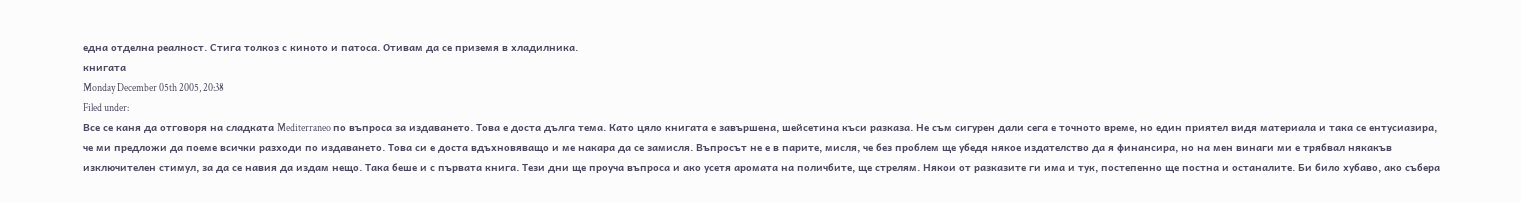една отделна реалност. Стига толкоз с киното и патоса. Отивам да се приземя в хладилника.
книгата
Monday December 05th 2005, 20:38
Filed under:
Все се каня да отговоря на сладката Mediterraneo по въпроса за издаването. Това е доста дълга тема. Като цяло книгата е завършена, шейсетина къси разказа. Не съм сигурен дали сега е точното време, но един приятел видя материала и така се ентусиазира, че ми предложи да поеме всички разходи по издаването. Това си е доста вдъхновяващо и ме накара да се замисля. Въпросът не е в парите, мисля, че без проблем ще убедя някое издателство да я финансира, но на мен винаги ми е трябвал някакъв изключителен стимул, за да се навия да издам нещо. Така беше и с първата книга. Тези дни ще проуча въпроса и ако усетя аромата на поличбите, ще стрелям. Някои от разказите ги има и тук, постепенно ще постна и останалите. Би било хубаво, ако събера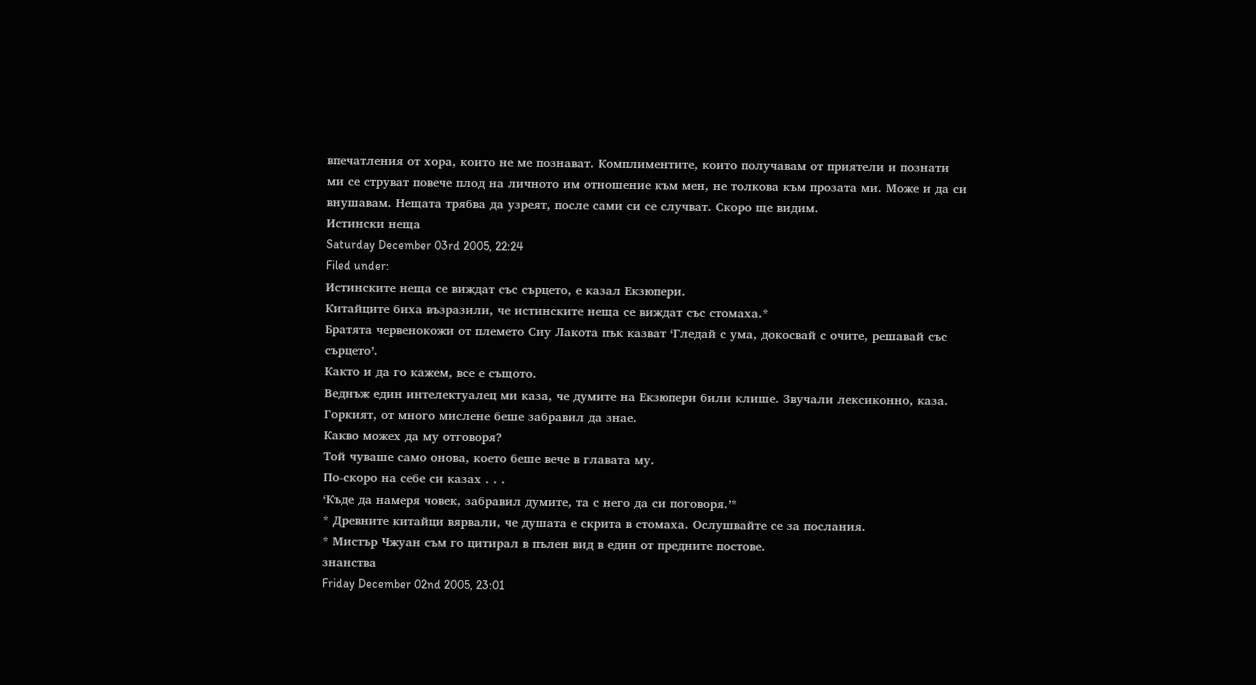впечатления от хора, които не ме познават. Комплиментите, които получавам от приятели и познати ми се струват повече плод на личното им отношение към мен, не толкова към прозата ми. Може и да си внушавам. Нещата трябва да узреят, после сами си се случват. Скоро ще видим.
Истински неща
Saturday December 03rd 2005, 22:24
Filed under:
Истинските неща се виждат със сърцето, е казал Екзюпери.
Китайците биха възразили, че истинските неща се виждат със стомаха.*
Братята червенокожи от племето Сиу Лакота пък казват ‘Гледай с ума, докосвай с очите, решавай със сърцето’.
Както и да го кажем, все е същото.
Веднъж един интелектуалец ми каза, че думите на Екзюпери били клише. Звучали лексиконно, каза.
Горкият, от много мислене беше забравил да знае.
Какво можех да му отговоря?
Той чуваше само онова, което беше вече в главата му.
По-скоро на себе си казах . . .
‘Къде да намеря човек, забравил думите, та с него да си поговоря.’*
* Древните китайци вярвали, че душата е скрита в стомаха. Ослушвайте се за послания.
* Мистър Чжуан съм го цитирал в пълен вид в един от предните постове.
знанства
Friday December 02nd 2005, 23:01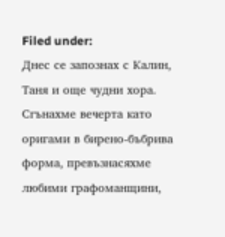Filed under:
Днес се запознах с Калин, Таня и още чудни хора. Сгънахме вечерта като оригами в бирено-бъбрива форма, превъзнасяхме любими графоманщини,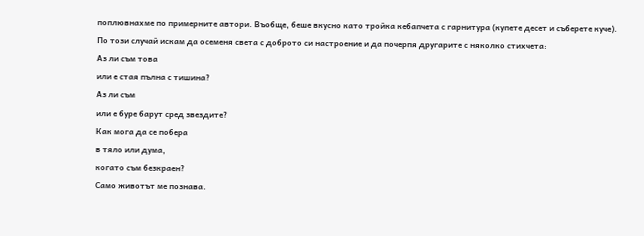поплювнахме по примерните автори. Въобще, беше вкусно като тройка кебапчета с гарнитура (купете десет и съберете куче).
По този случай искам да осеменя света с доброто си настроение и да почерпя другарите с няколко стихчета:
Аз ли съм това
или е стая пълна с тишина?
Аз ли съм
или е буре барут сред звездите?
Как мога да се побера
в тяло или дума,
когато съм безкраен?
Само животът ме познава.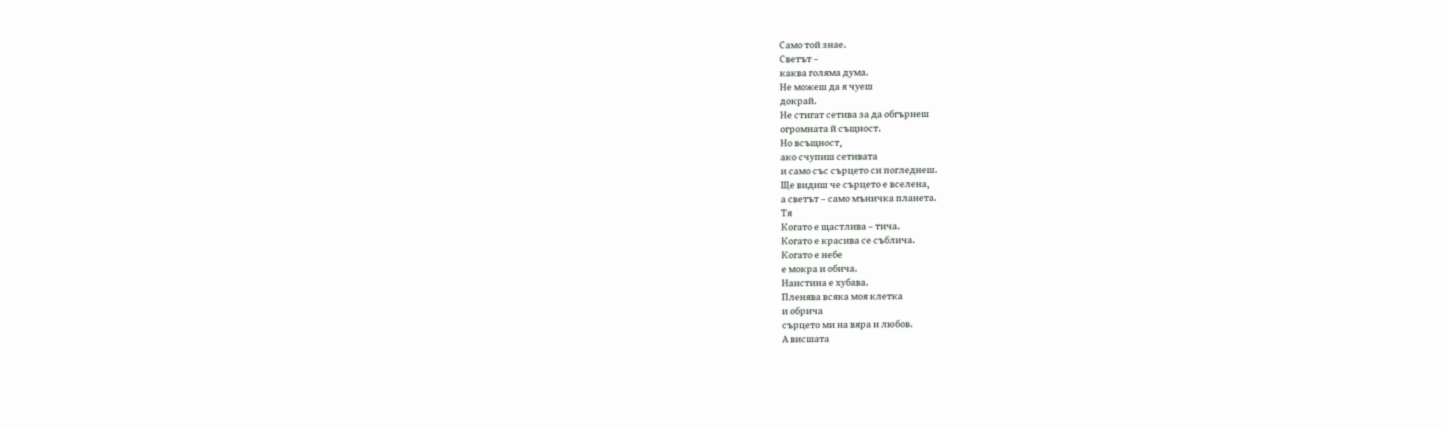Само той знае.
Светът –
каква голяма дума.
Не можеш да я чуеш
докрай.
Не стигат сетива за да обгърнеш
огромната й същност.
Но всъщност,
ако счупиш сетивата
и само със сърцето си погледнеш.
Ще видиш че сърцето е вселена,
а светът – само мъничка планета.
Тя
Когато е щастлива – тича.
Когато е красива се съблича.
Когато е небе
е мокра и обича.
Наистина е хубава.
Пленява всяка моя клетка
и обрича
сърцето ми на вяра и любов.
А висшата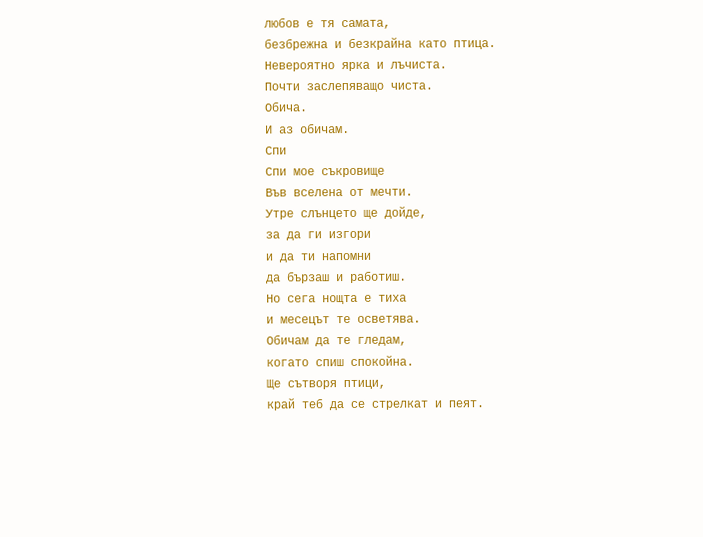любов е тя самата,
безбрежна и безкрайна като птица.
Невероятно ярка и лъчиста.
Почти заслепяващо чиста.
Обича.
И аз обичам.
Спи
Спи мое съкровище
Във вселена от мечти.
Утре слънцето ще дойде,
за да ги изгори
и да ти напомни
да бързаш и работиш.
Но сега нощта е тиха
и месецът те осветява.
Обичам да те гледам,
когато спиш спокойна.
Ще сътворя птици,
край теб да се стрелкат и пеят.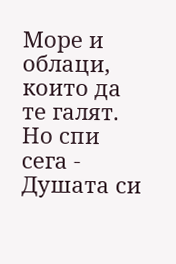Море и облаци, които да те галят.
Но спи сега -
Душата си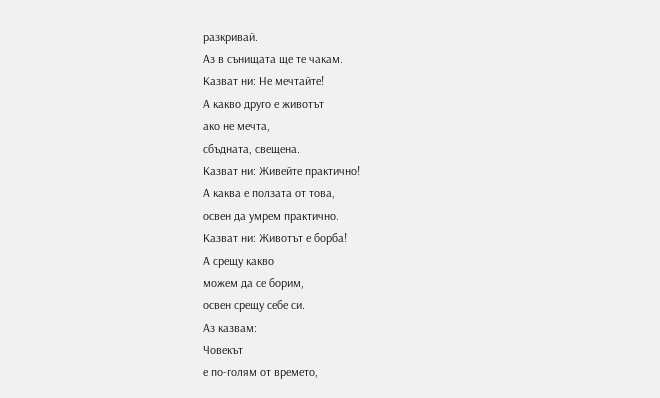разкривай.
Аз в сънищата ще те чакам.
Казват ни: Не мечтайте!
А какво друго е животът
ако не мечта,
сбъдната, свещена.
Казват ни: Живейте практично!
А каква е ползата от това,
освен да умрем практично.
Казват ни: Животът е борба!
А срещу какво
можем да се борим,
освен срещу себе си.
Аз казвам:
Човекът
е по-голям от времето,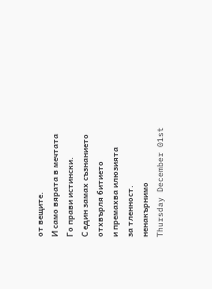от вещите.
И само вярата в мечтата
Го прави истински.
С един замах съзнанието
отхвърля битието
и премахва илюзията
за тленност.
ненакърнимо
Thursday December 01st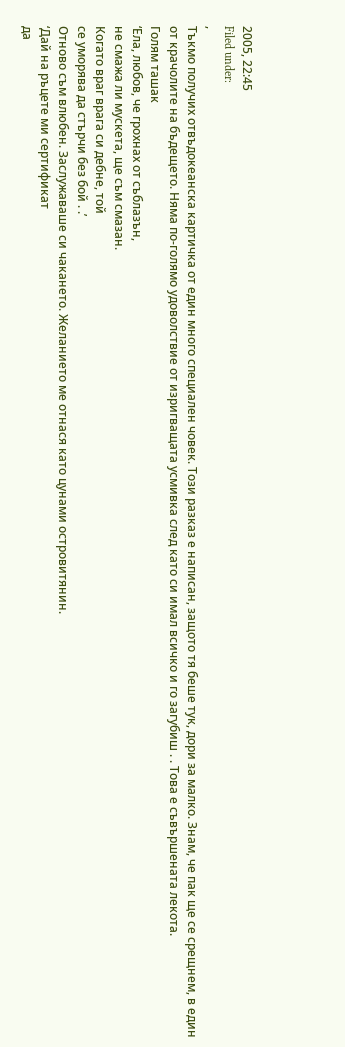2005, 22:45
Filed under:
,
Тъкмо получих отвъдокеанска картичка от един много специален човек. Този разказ е написан, защото тя беше тук, дори за малко. Знам, че пак ще се срещнем, в един от крачолите на бъдещето. Няма по-голямо удоволствие от изригващата усмивка след като си имал всичко и го загубиш . . Това е съвършената лекота.
Голям ташак
‘Ела, любов, че грохнах от съблазън,
не смажа ли мускета, ще съм смазан.
Когато враг врага си дебне, той
се уморява да стърчи без бой . .’
Отново съм влюбен. Заслужаваше си чакането. Желанието ме отнася като цунами островитянин.
‘Дай на ръцете ми сертификат
да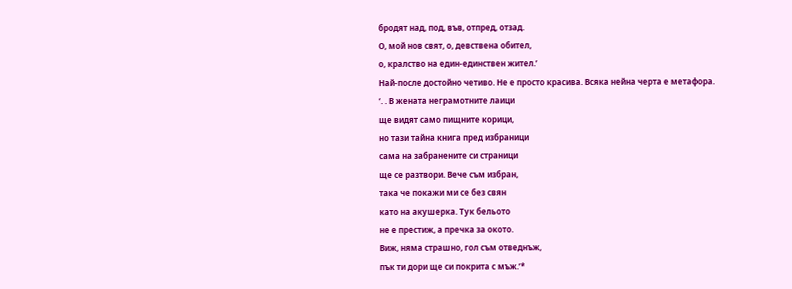бродят над, под, във, отпред, отзад.
О, мой нов свят, о, девствена обител,
о, кралство на един-единствен жител.’
Най-после достойно четиво. Не е просто красива. Всяка нейна черта е метафора.
‘. . В жената неграмотните лаици
ще видят само пищните корици,
но тази тайна книга пред избраници
сама на забранените си страници
ще се разтвори. Вече съм избран,
така че покажи ми се без свян
като на акушерка. Тук бельото
не е престиж, а пречка за окото.
Виж, няма страшно, гол съм отведнъж,
пък ти дори ще си покрита с мъж.’*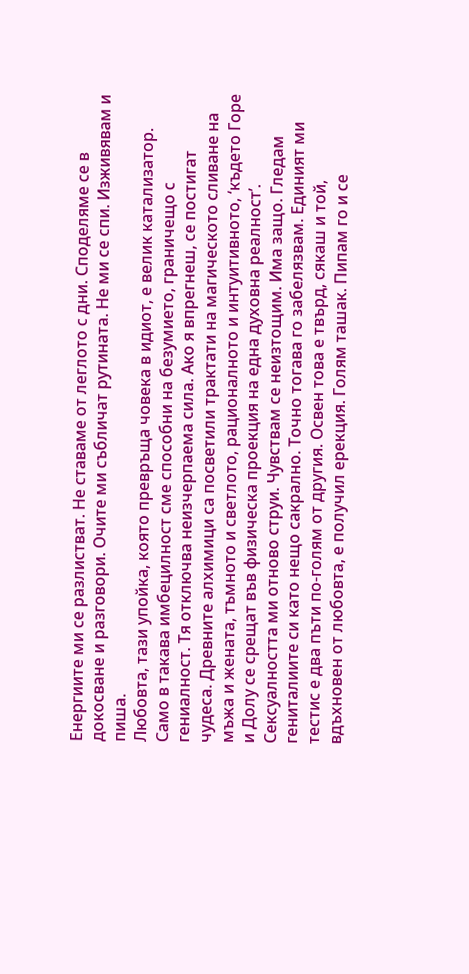Енергиите ми се разлистват. Не ставаме от леглото с дни. Споделяме се в докосване и разговори. Очите ми събличат рутината. Не ми се спи. Изживявам и пиша.
Любовта, тази упойка, която превръща човека в идиот, е велик катализатор. Само в такава имбецилност сме способни на безумието, граничещо с гениалност. Тя отключва неизчерпаема сила. Ако я впрегнеш, се постигат чудеса. Древните алхимици са посветили трактати на магическото сливане на мъжа и жената, тъмното и светлото, рационалното и интуитивното, ‘където Горе и Долу се срещат във физическа проекция на една духовна реалност’.
Сексуалността ми отново струи. Чувствам се неизтощим. Има защо. Гледам гениталиите си като нещо сакрално. Точно тогава го забелязвам. Единият ми тестис е два пъти по-голям от другия. Освен това е твърд, сякаш и той, вдъхновен от любовта, е получил ерекция. Голям ташак. Пипам го и се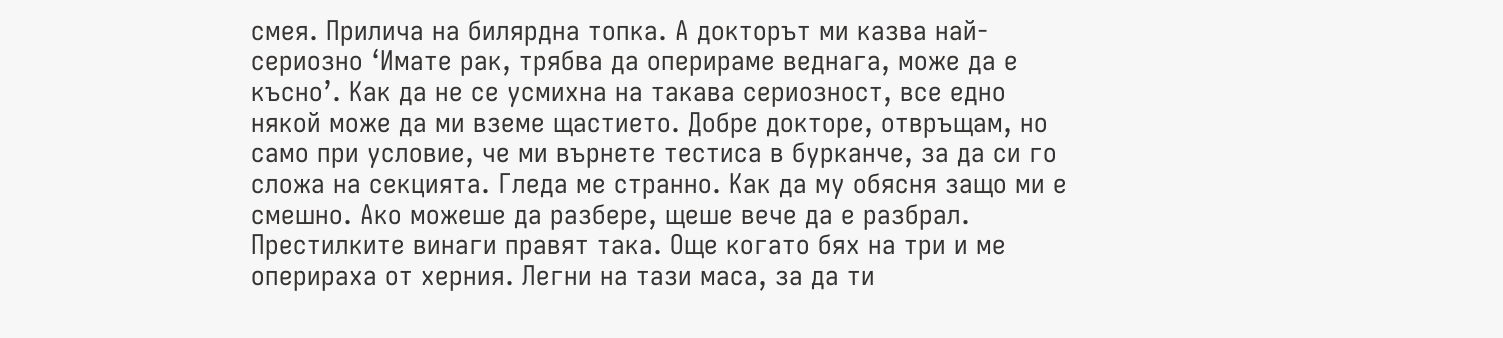смея. Прилича на билярдна топка. А докторът ми казва най-сериозно ‘Имате рак, трябва да оперираме веднага, може да е късно’. Как да не се усмихна на такава сериозност, все едно някой може да ми вземе щастието. Добре докторе, отвръщам, но само при условие, че ми върнете тестиса в бурканче, за да си го сложа на секцията. Гледа ме странно. Как да му обясня защо ми е смешно. Ако можеше да разбере, щеше вече да е разбрал.
Престилките винаги правят така. Още когато бях на три и ме оперираха от херния. Легни на тази маса, за да ти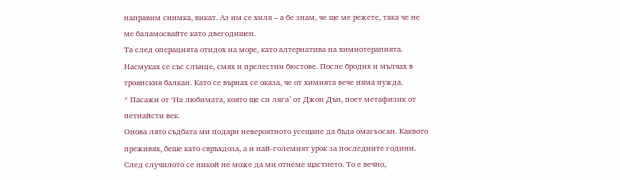направим снимка, викат. Аз им се хиля – а бе знам, че ще ме режете, така че не ме баламосвайте като двегодишен.
Та след операцията отидох на море, като алтернатива на химиотерапията. Насмуках се със слънце, смях и прелестни бюстове. После бродих и мълчах в троянския балкан. Като се върнах се оказа, че от химията вече няма нужда.
* Пасажи от ‘На любимата, която ще си ляга’ от Джон Дън, поет метафизик от петнайсти век.
Онова лято съдбата ми подари невероятното усещане да бъда омагьосан. Каквото преживях, беше като свръхдоза, а и най-големият урок за последните години. След случилото се никой не може да ми отнеме щастието. То е вечно,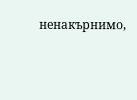ненакърнимо,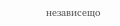независещо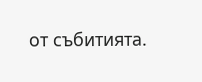от събитията.